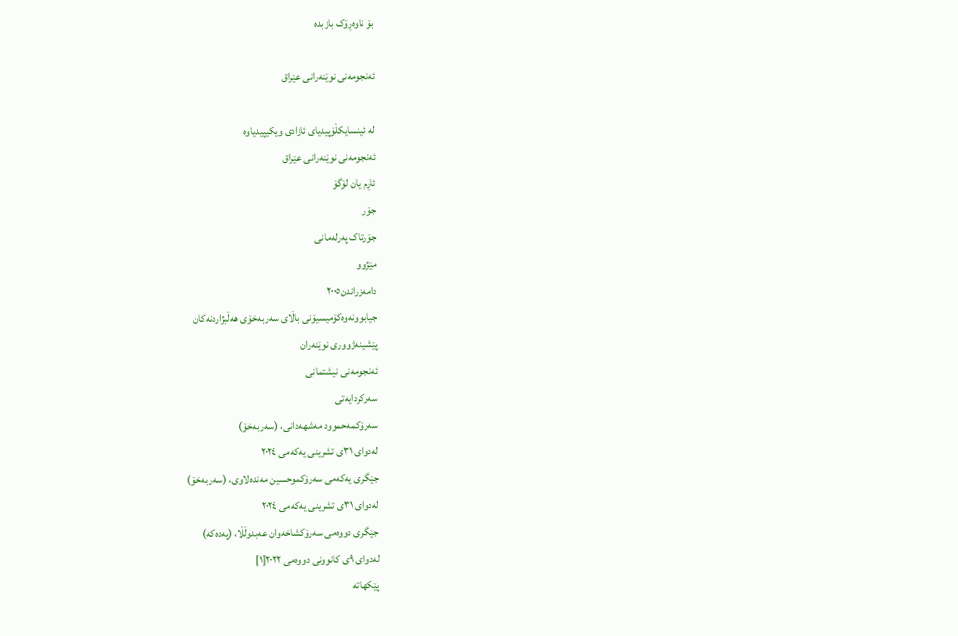بۆ ناوەڕۆک بازبدە

ئەنجومەنی نوێنەرانی عێراق

لە ئینسایکڵۆپیدیای ئازادی ویکیپیدیاوە
ئەنجومەنی نوێنەرانی عێراق
ئاڕم یان لۆگۆ
جۆر
جۆرتاک پەرلەمانی
مێژوو
دامەزراندن٢٠٠٥
جیابوونەوەکۆمیسیۆنی باڵای سەربەخۆی ھەڵبژاردنەکان
پێشینەژووری نوێنەران
ئەنجومەنی نیشتمانی
سەرکردایەتی
سەرۆکمەحموود مەشھەدانی، (سەربەخۆ)
لەدوای ٣١ی تشرینی یەکەمی ٢٠٢٤
جێگری یەکەمی سەرۆکموحسین مەندەلاوی، (سەربەخۆ)
لەدوای ٣١ی تشرینی یەکەمی ٢٠٢٤
جێگری دووەمی سەرۆکشاخەوان عەبدوڵڵا، (پەدەکە)
لەدوای ٩ی کانوونی دووەمی ٢٠٢٢[١]
پێکھاتە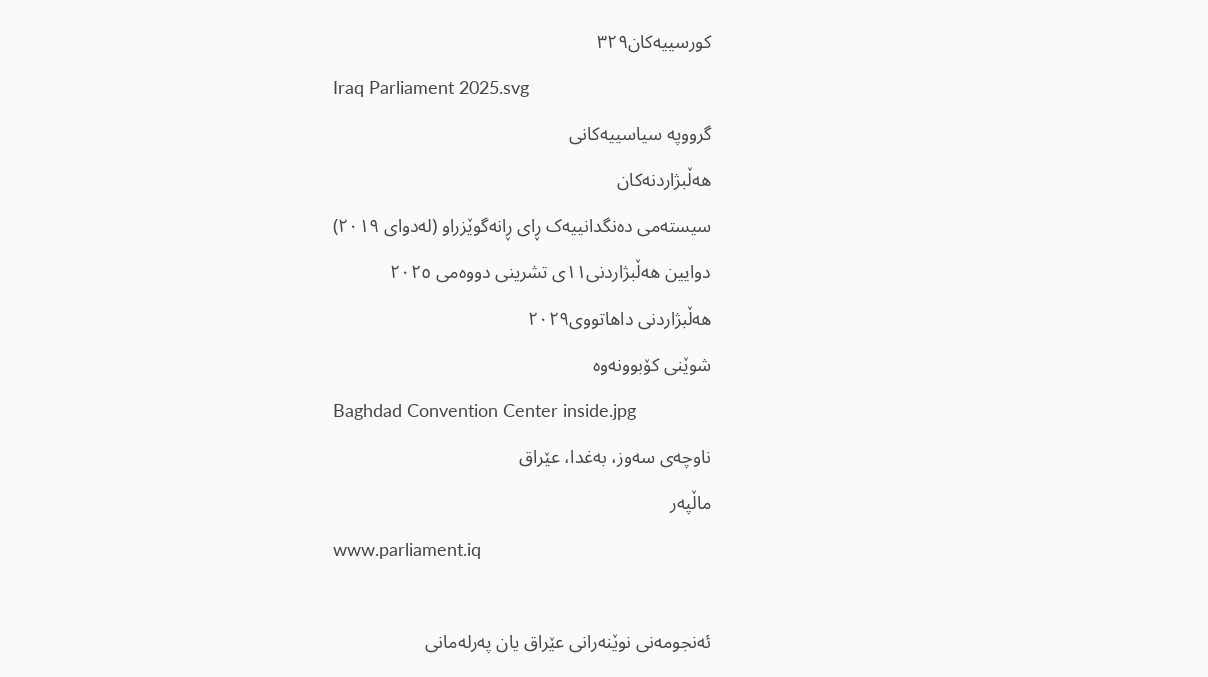کورسییەکان٣٢٩
Iraq Parliament 2025.svg
گرووپە سیاسییەکانی
ھەڵبژاردنەکان
سیستەمی دەنگدانییەک ڕای ڕانەگوێزراو (لەدوای ٢٠١٩)
دوایین ھەڵبژاردنی١١ی تشرینی دووەمی ٢٠٢٥
ھەڵبژاردنی داھاتووی٢٠٢٩
شوێنی کۆبوونەوە
Baghdad Convention Center inside.jpg
ناوچەی سەوز، بەغدا، عێراق
ماڵپەر
www.parliament.iq

ئەنجومەنی نوێنەرانی عێراق یان پەرلەمانی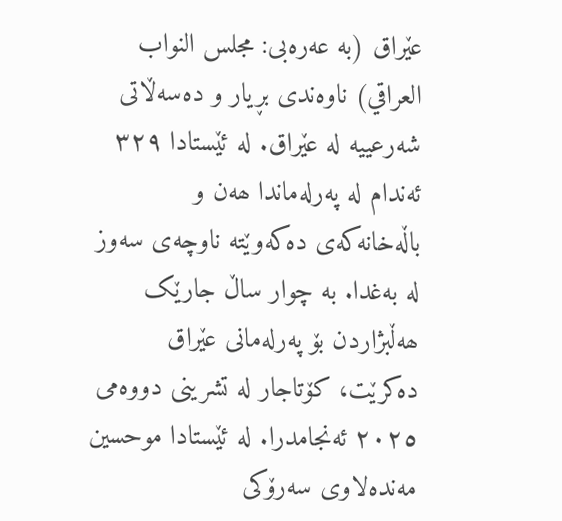عێراق (بە عەرەبی: مجلس النواب العراقي) ناوەندی بڕیار و دەسەڵاتی شەرعییە لە عێراق. لە ئێستادا ٣٢٩ ئەندام لە پەرلەماندا ھەن و باڵەخانەکەی دەکەوێتە ناوچەی سەوز لە بەغدا. بە چوار ساڵ جارێک ھەڵبژاردن بۆ پەرلەمانی عێراق دەکرێت، کۆتاجار لە تشرینی دووەمی ٢٠٢٥ ئەنجامدرا. لە ئێستادا موحسین مەندەلاوی سەرۆکی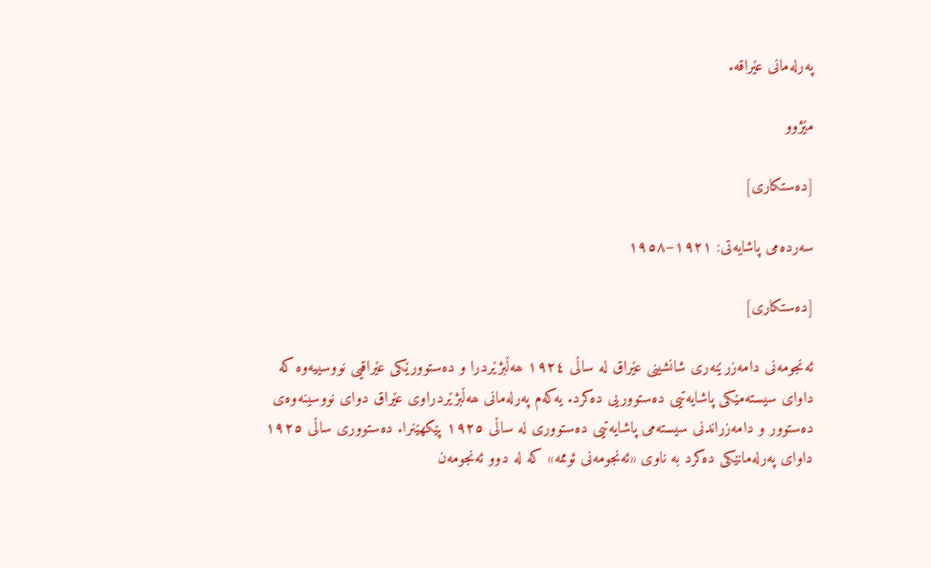پەرلەمانی عێراقە.

مێژوو

[دەستکاری]

سەردەمی پاشایەتی: ١٩٢١–١٩٥٨

[دەستکاری]

ئەنجومەنی دامەزرێنەری شانشینی عێراق لە ساڵی ١٩٢٤ ھەڵبژێردرا و دەستوورێکی عێراقیی نووسییەوە کە داوای سیستەمێکی پاشایەتیی دەستووریی دەکرد. یەکەم پەرلەمانی ھەڵبژێردراوی عێراق دوای نووسینەوەی دەستوور و دامەزراندنی سیستەمی پاشایەتیی دەستووری لە ساڵی ١٩٢٥ پێکھێنرا. دەستووری ساڵی ١٩٢٥ داوای پەرلەمانێکی دەکرد بە ناوی «ئەنجومەنی ئوممە» کە لە دوو ئەنجومەن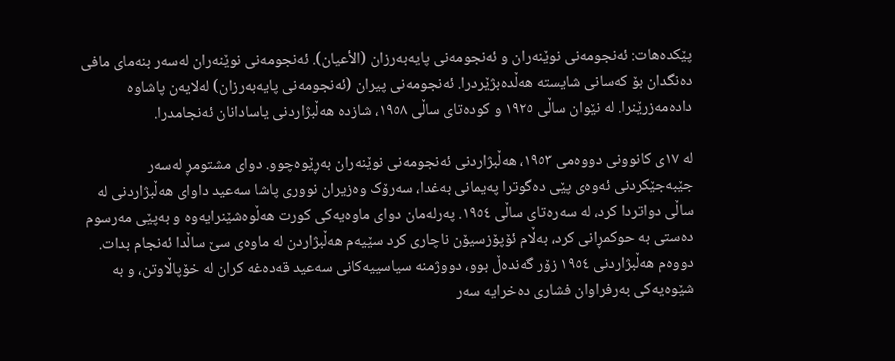پێکدەھات: ئەنجومەنی نوێنەران و ئەنجومەنی پایەبەرزان (الأعیان). ئەنجومەنی نوێنەران لەسەر بنەمای مافی دەنگدان بۆ کەسانی شایستە ھەڵدەبژێردرا. ئەنجومەنی پیران (ئەنجومەنی پایەبەرزان) لەلایەن پاشاوە دادەمەزرێنرا. لە نێوان ساڵی ١٩٢٥ و کودەتای ساڵی ١٩٥٨، شازدە ھەڵبژاردنی یاسادانان ئەنجامدرا.

لە ١٧ی کانوونی دووەمی ١٩٥٣، ھەڵبژاردنی ئەنجومەنی نوێنەران بەڕێوەچوو. دوای مشتومڕ لەسەر جێبەجێکردنی ئەوەی پێی دەگوترا پەیمانی بەغدا، سەرۆک وەزیران نووری پاشا سەعید داوای ھەڵبژاردنی لە ساڵی دواتردا کرد، لە سەرەتای ساڵی ١٩٥٤. پەرلەمان دوای ماوەیەکی کورت ھەڵوەشێنرایەوە و بەپێی مەرسوم دەستی بە حوکمڕانی کرد، بەڵام ئۆپۆزسیۆن ناچاری کرد سێیەم ھەڵبژاردن لە ماوەی سێ ساڵدا ئەنجام بدات. دووەم ھەڵبژاردنی ١٩٥٤ زۆر گەندەڵ بوو، دووژمنە سیاسییەکانی سەعید قەدەغە کران لە خۆپاڵاوتن، و بە شێوەیەکی بەرفراوان فشاری دەخرایە سەر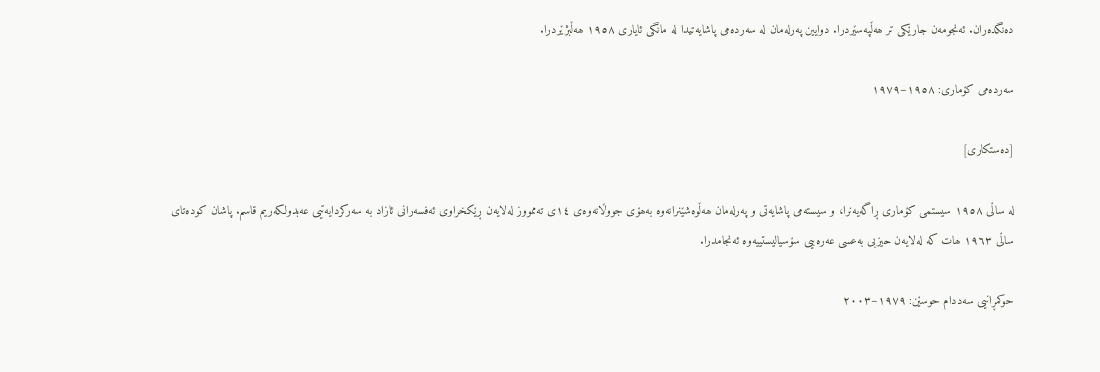دەنگدەران. ئەنجومەن جارێکی تر ھەڵپەسێردرا. دوایین پەرلەمان لە سەردەمی پاشایەتیدا لە مانگی ئایاری ١٩٥٨ ھەڵبژێردرا.

سەردەمی کۆماری: ١٩٥٨–١٩٧٩

[دەستکاری]

لە ساڵی ١٩٥٨ سیستمی کۆماری ڕاگەیەنرا، و سیستەمی پاشایەتی و پەرلەمان ھەڵوەشێنرانەوە بەھۆی جووڵانەوەی ١٤ی تەممووز لەلایەن ڕێکخراوی ئەفسەرانی ئازاد بە سەرکردایەتیی عەبدولکەریم قاسم. پاشان کودەتای ساڵی ١٩٦٣ ھات کە لەلایەن حیزبی بەعسی عەرەبیی سۆسیالیستییەوە ئەنجامدرا.

حوکمڕانیی سەددام حوسێن: ١٩٧٩–٢٠٠٣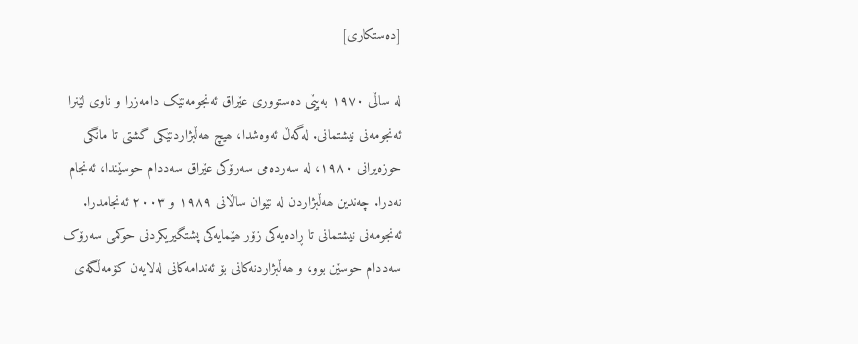[دەستکاری]

لە ساڵی ١٩٧٠ بەپێی دەستووری عێراق ئەنجومەنێک دامەزرا و ناوی لێنرا ئەنجومەنی نیشتمانی. لەگەڵ ئەوەشدا، ھیچ ھەڵبژاردنێکی گشتی تا مانگی حوزەیرانی ١٩٨٠، لە سەردەمی سەرۆکی عێراق سەددام حوسێندا، ئەنجام نەدرا. چەندین ھەڵبژاردن لە نێوان ساڵانی ١٩٨٩ و ٢٠٠٣ ئەنجامدرا. ئەنجومەنی نیشتمانی تا ڕادەیەکی زۆر ھێمایەکی پشتگیریکردنی حوکمی سەرۆک سەددام حوسێن بوو، و ھەڵبژاردنەکانی بۆ ئەندامەکانی لەلایەن کۆمەڵگەی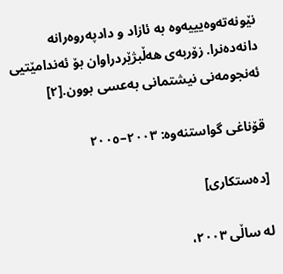نێونەتەوەیییەوە بە ئازاد و دادپەروەرانە دانەدەنرا. زۆربەی ھەڵبژێردراوان بۆ ئەندامێتیی ئەنجومەنی نیشتمانی بەعسی بوون.[٢]

قۆناغی گواستنەوە: ٢٠٠٣–٢٠٠٥

[دەستکاری]

لە ساڵی ٢٠٠٣،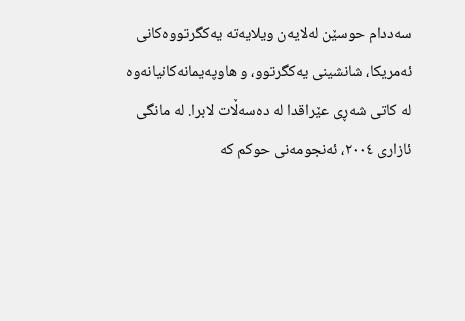سەددام حوسێن لەلایەن ویلایەتە یەکگرتووەکانی ئەمریکا، شانشینی یەکگرتوو، و ھاوپەیمانەکانیانەوە لە کاتی شەڕی عێراقدا لە دەسەڵات لابرا. لە مانگی ئازاری ٢٠٠٤، ئەنجومەنی حوکم کە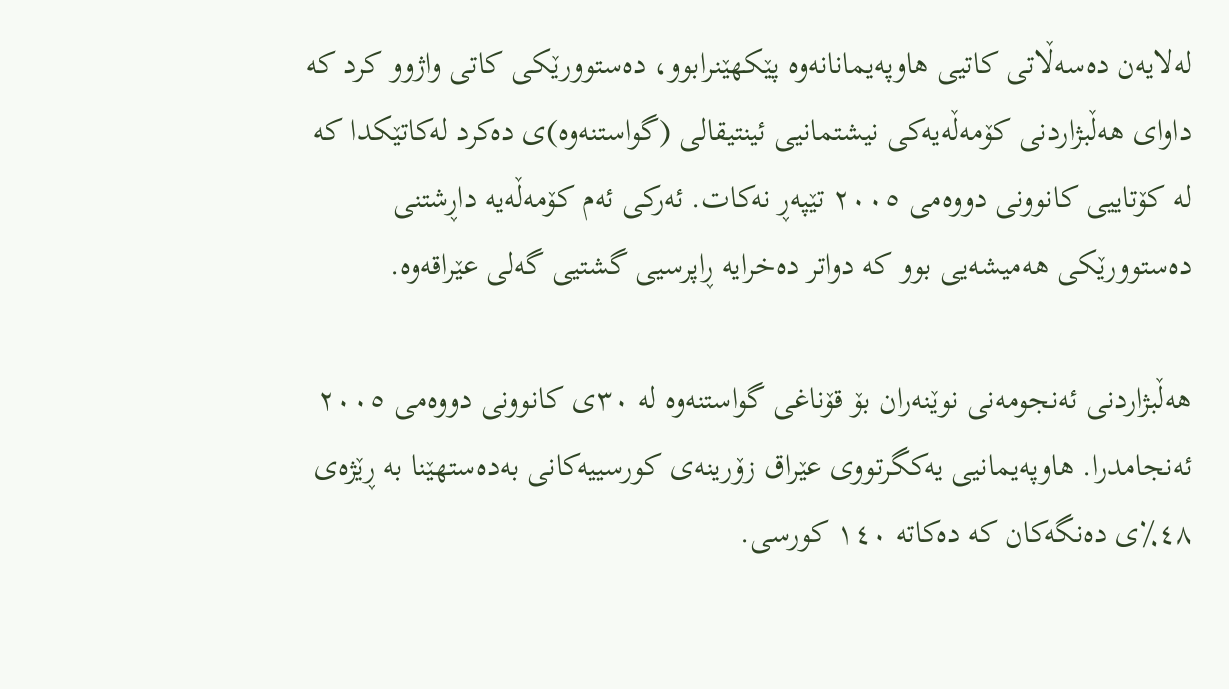لەلایەن دەسەڵاتی کاتیی ھاوپەیمانانەوە پێکھێنرابوو، دەستوورێکی کاتی واژوو کرد کە داوای ھەڵبژاردنی کۆمەڵەیەکی نیشتمانیی ئینتیقالی (گواستنەوە)ی دەکرد لەکاتێکدا کە لە کۆتاییی کانوونی دووەمی ٢٠٠٥ تێپەڕ نەکات. ئەرکی ئەم کۆمەڵەیە داڕشتنی دەستوورێکی ھەمیشەیی بوو کە دواتر دەخرایە ڕاپرسیی گشتیی گەلی عێراقەوە.

ھەڵبژاردنی ئەنجومەنی نوێنەران بۆ قۆناغی گواستنەوە لە ٣٠ی کانوونی دووەمی ٢٠٠٥ ئەنجامدرا. ھاوپەیمانیی یەکگرتووی عێراق زۆرینەی کورسییەکانی بەدەستھێنا بە ڕێژەی ٤٨٪ی دەنگەکان کە دەکاتە ١٤٠ کورسی.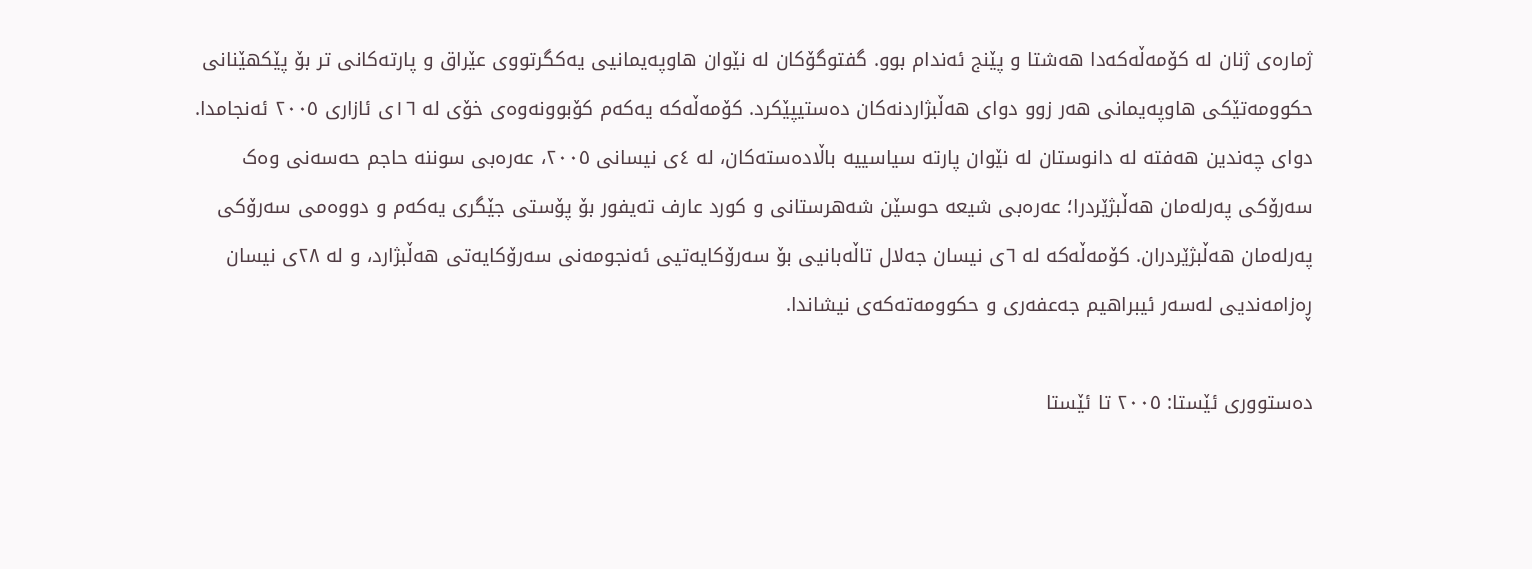ژمارەی ژنان لە کۆمەڵەکەدا ھەشتا و پێنج ئەندام بوو. گفتوگۆکان لە نێوان ھاوپەیمانیی یەکگرتووی عێراق و پارتەکانی تر بۆ پێکھێنانی حکوومەتێکی ھاوپەیمانی ھەر زوو دوای ھەڵبژاردنەکان دەستیپێکرد. کۆمەڵەکە یەکەم کۆبوونەوەی خۆی لە ١٦ی ئازاری ٢٠٠٥ ئەنجامدا. دوای چەندین ھەفتە لە دانوستان لە نێوان پارتە سیاسییە باڵادەستەکان، لە ٤ی نیسانی ٢٠٠٥، عەرەبی سوننە حاجم حەسەنی وەک سەرۆکی پەرلەمان ھەڵبژێردرا؛ عەرەبی شیعە حوسێن شەھرستانی و کورد عارف تەیفور بۆ پۆستی جێگری یەکەم و دووەمی سەرۆکی پەرلەمان ھەڵبژێردران. کۆمەڵەکە لە ٦ی نیسان جەلال تاڵەبانیی بۆ سەرۆکایەتیی ئەنجومەنی سەرۆکایەتی ھەڵبژارد، و لە ٢٨ی نیسان ڕەزامەندیی لەسەر ئیبراھیم جەعفەری و حکوومەتەکەی نیشاندا.

دەستووری ئێستا: ٢٠٠٥ تا ئێستا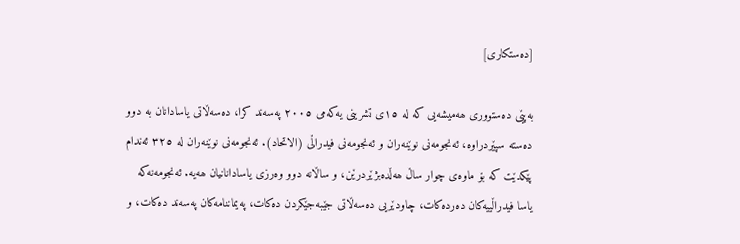[دەستکاری]

بەپێی دەستووری ھەمیشەیی کە لە ١٥ی تشرینی یەکەمی ٢٠٠٥ پەسەند کرا، دەسەڵاتی یاسادانان بە دوو دەستە سپێردراوە، ئەنجومەنی نوێنەران و ئەنجومەنی فیدراڵی (الاتحاد). ئەنجومەنی نوێنەران لە ٣٢٥ ئەندام پێکدێت کە بۆ ماوەی چوار ساڵ ھەڵدەبژێردرێن، و ساڵانە دوو وەرزی یاسادانانیان ھەیە. ئەنجومەنەکە یاسا فیدراڵییەکان دەردەکات، چاودێریی دەسەڵاتی جێبەجێکردن دەکات، پەیماننامەکان پەسەند دەکات، و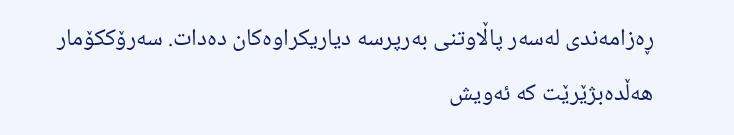ڕەزامەندی لەسەر پاڵاوتنی بەرپرسە دیاریکراوەکان دەدات. سەرۆککۆمار ھەڵدەبژێرێت کە ئەویش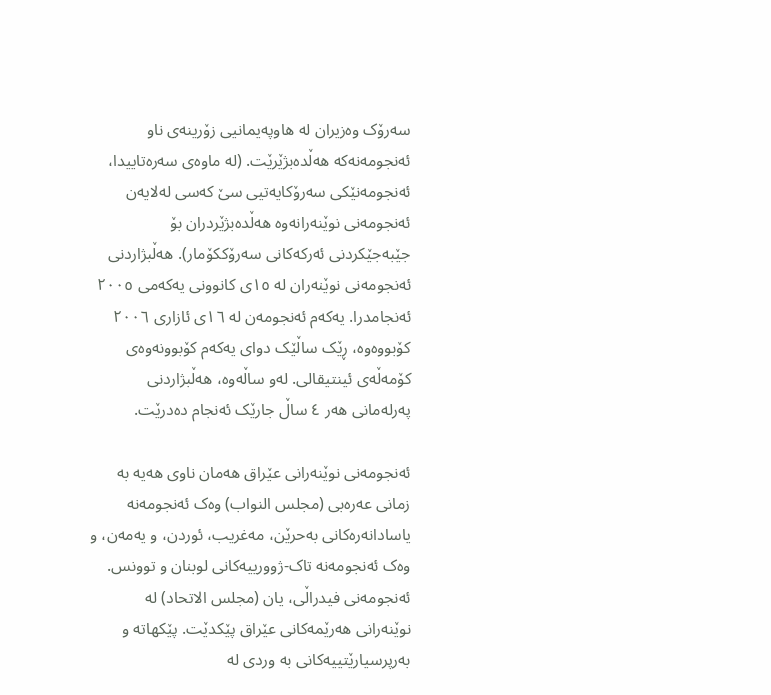سەرۆک وەزیران لە ھاوپەیمانیی زۆرینەی ناو ئەنجومەنەکە ھەڵدەبژێرێت. (لە ماوەی سەرەتاییدا، ئەنجومەنێکی سەرۆکایەتیی سێ کەسی لەلایەن ئەنجومەنی نوێنەرانەوە ھەڵدەبژێردران بۆ جێبەجێکردنی ئەرکەکانی سەرۆککۆمار). ھەڵبژاردنی ئەنجومەنی نوێنەران لە ١٥ی کانوونی یەکەمی ٢٠٠٥ ئەنجامدرا. یەکەم ئەنجومەن لە ١٦ی ئازاری ٢٠٠٦ کۆبووەوە، ڕێک ساڵێک دوای یەکەم کۆبوونەوەی کۆمەڵەی ئینتیقالی. لەو ساڵەوە، ھەڵبژاردنی پەرلەمانی ھەر ٤ ساڵ جارێک ئەنجام دەدرێت.

ئەنجومەنی نوێنەرانی عێراق ھەمان ناوی ھەیە بە زمانی عەرەبی (مجلس النواب) وەک ئەنجومەنە یاسادانەرەکانی بەحرێن، مەغریب، ئوردن، و یەمەن، و وەک ئەنجومەنە تاک-ژوورییەکانی لوبنان و توونس. ئەنجومەنی فیدراڵی، یان (مجلس الاتحاد) لە نوێنەرانی ھەرێمەکانی عێراق پێکدێت. پێکھاتە و بەرپرسیارێتییەکانی بە وردی لە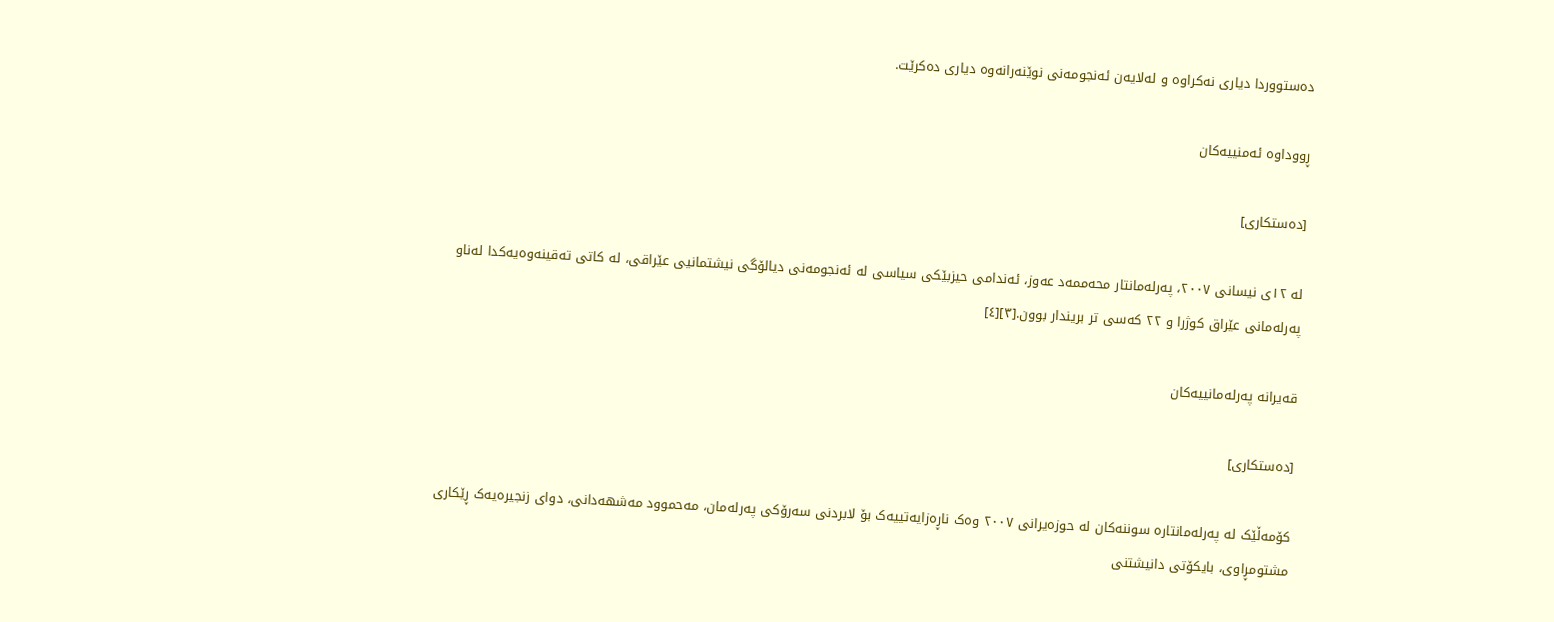دەستووردا دیاری نەکراوە و لەلایەن ئەنجومەنی نوێنەرانەوە دیاری دەکرێت.

ڕووداوە ئەمنییەکان

[دەستکاری]

لە ١٢ی نیسانی ٢٠٠٧، پەرلەمانتار محەممەد عەوز، ئەندامی حیزبێکی سیاسی لە ئەنجومەنی دیالۆگی نیشتمانیی عێراقی، لە کاتی تەقینەوەیەکدا لەناو پەرلەمانی عێراق کوژرا و ٢٢ کەسی تر بریندار بوون.[٣][٤]

قەیرانە پەرلەمانییەکان

[دەستکاری]

کۆمەڵێک لە پەرلەمانتارە سوننەکان لە حوزەیرانی ٢٠٠٧ وەک ناڕەزایەتییەک بۆ لابردنی سەرۆکی پەرلەمان، مەحموود مەشھەدانی، دوای زنجیرەیەک ڕێکاری مشتومڕاوی، بایکۆتی دانیشتنی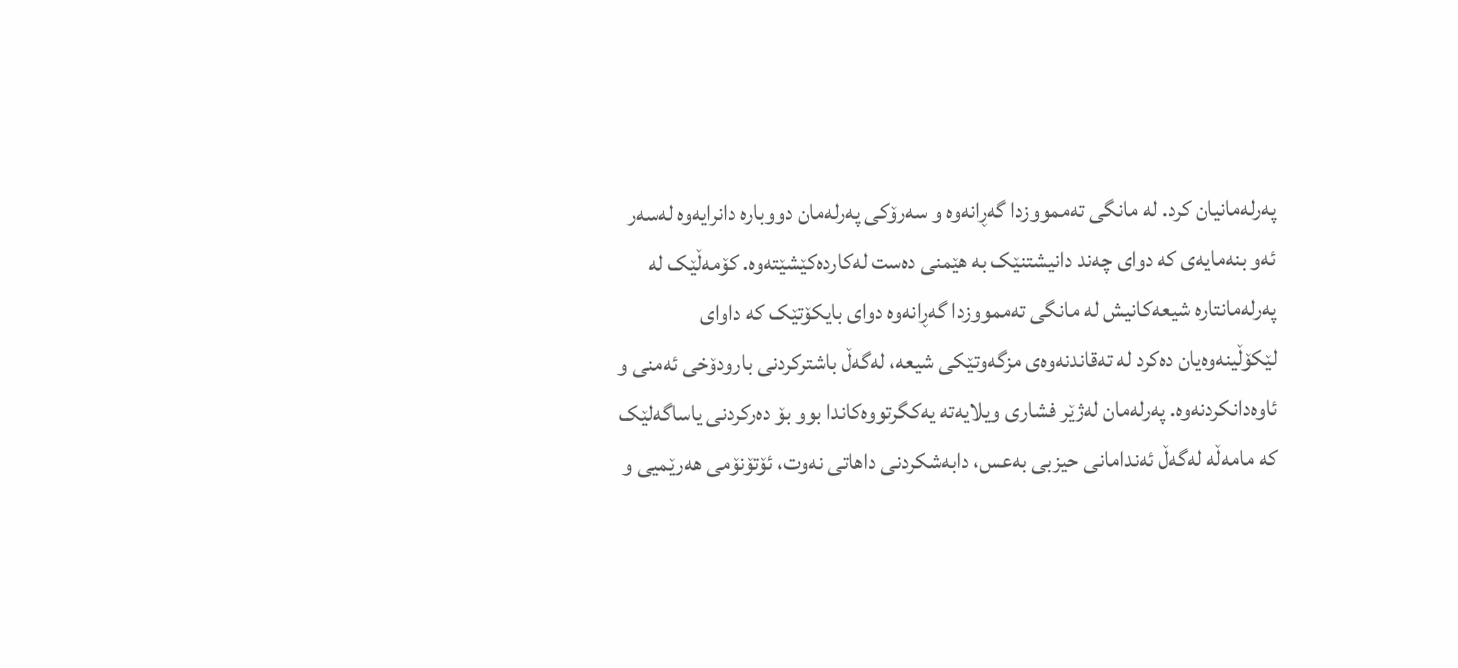پەرلەمانیان کرد. لە مانگی تەممووزدا گەڕانەوە و سەرۆکی پەرلەمان دووبارە دانرایەوە لەسەر ئەو بنەمایەی کە دوای چەند دانیشتنێک بە ھێمنی دەست لەکاردەکێشێتەوە. کۆمەڵێک لە پەرلەمانتارە شیعەکانیش لە مانگی تەممووزدا گەڕانەوە دوای بایکۆتێک کە داوای لێکۆڵینەوەیان دەکرد لە تەقاندنەوەی مزگەوتێکی شیعە، لەگەڵ باشترکردنی بارودۆخی ئەمنی و ئاوەدانکردنەوە. پەرلەمان لەژێر فشاری ویلایەتە یەکگرتووەکاندا بوو بۆ دەرکردنی یاساگەلێک کە مامەڵە لەگەڵ ئەندامانی حیزبی بەعس، دابەشکردنی داھاتی نەوت، ئۆتۆنۆمی ھەرێمیی و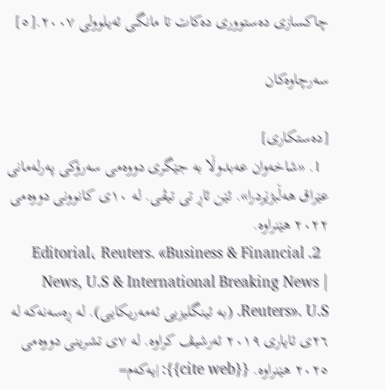چاکسازی دەستووری دەکات تا مانگی ئەیلوولی ٢٠٠٧.[٥]

سەرچاوەکان

[دەستکاری]
  1. «شاخەوان عەبدوڵا بە جێگری دووەمی سەرۆکی پەرلەمانی عێراق هەڵبژێردرا». ئێن ئاڕ تی تیڤی. لە ١٠ی کانوونی دووەمی ٢٠٢٢ ھێنراوە.
  2. Editorial، Reuters. «Business & Financial News, U.S & International Breaking News | Reuters». U.S. (بە ئینگلیزیی ئەمەریکایی). لە ڕەسەنەکە لە ٢٦ی ئایاری ٢٠١٩ ئەرشیڤ کراوە. لە ٧ی تشرینی دووەمی ٢٠٢٥ ھێنراوە. {{cite web}}: |یەکەم=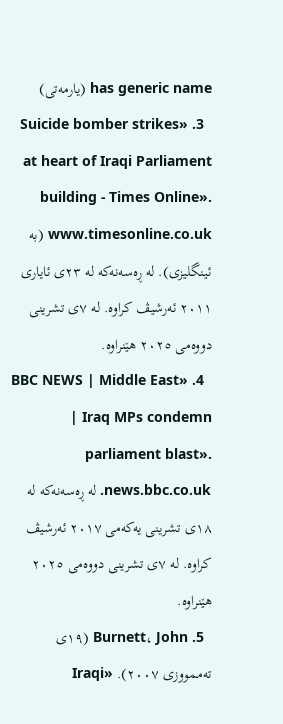has generic name (یارمەتی)
  3. «Suicide bomber strikes at heart of Iraqi Parliament building - Times Online». www.timesonline.co.uk (بە ئینگلیزی). لە ڕەسەنەکە لە ٢٣ی ئایاری ٢٠١١ ئەرشیڤ کراوە. لە ٧ی تشرینی دووەمی ٢٠٢٥ ھێنراوە.
  4. «BBC NEWS | Middle East | Iraq MPs condemn parliament blast». news.bbc.co.uk. لە ڕەسەنەکە لە ١٨ی تشرینی یەکەمی ٢٠١٧ ئەرشیڤ کراوە. لە ٧ی تشرینی دووەمی ٢٠٢٥ ھێنراوە.
  5. Burnett، John (١٩ی تەممووزی ٢٠٠٧). «Iraqi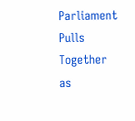Parliament Pulls Together as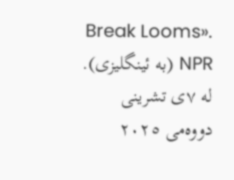Break Looms». NPR (بە ئینگلیزی). لە ٧ی تشرینی دووەمی ٢٠٢٥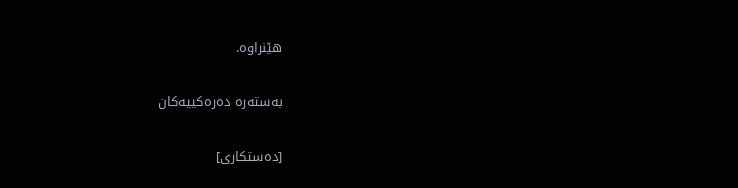ھێنراوە.

بەستەرە دەرەکییەکان

[دەستکاری]